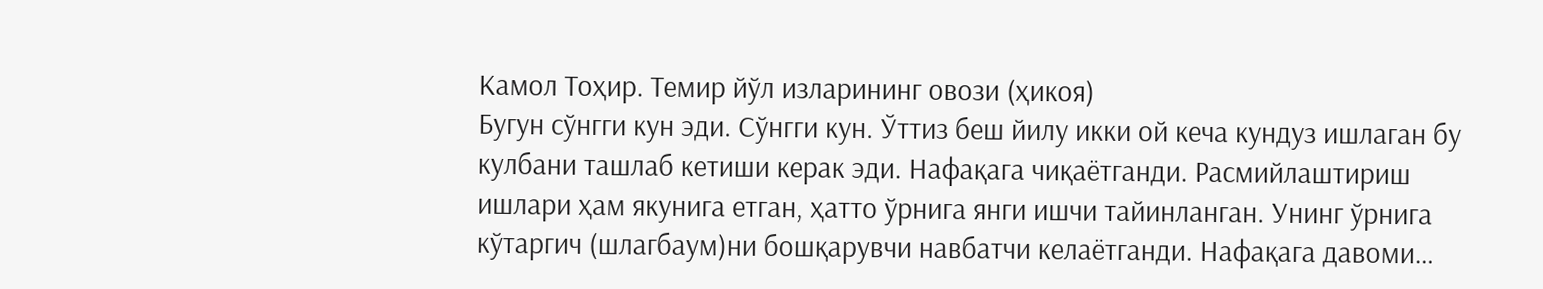Камол Тоҳир. Темир йўл изларининг овози (ҳикоя)
Бугун сўнгги кун эди. Сўнгги кун. Ўттиз беш йилу икки ой кеча кундуз ишлаган бу кулбани ташлаб кетиши керак эди. Нафақага чиқаётганди. Расмийлаштириш ишлари ҳам якунига етган, ҳатто ўрнига янги ишчи тайинланган. Унинг ўрнига кўтаргич (шлагбаум)ни бошқарувчи навбатчи келаётганди. Нафақага давоми…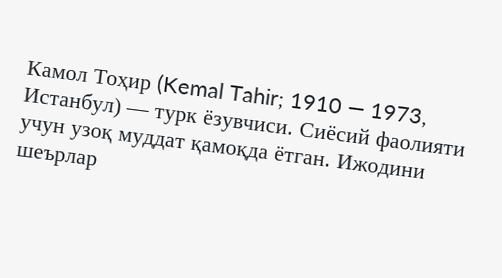Камол Тоҳир (Kemal Tahir; 1910 — 1973, Истанбул) — турк ёзувчиси. Сиёсий фаолияти учун узоқ муддат қамоқда ётган. Ижодини шеърлар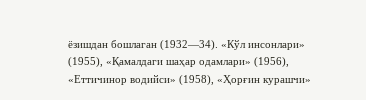ёзишдан бошлаган (1932—34). «Кўл инсонлари» (1955), «Қамалдаги шаҳар одамлари» (1956), «Еттичинор водийси» (1958), «Ҳорғин курашчи»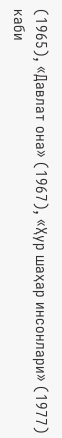(1965), «Давлат она» (1967), «Ҳур шаҳар инсонлари» (1977) каби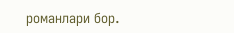романлари бор.